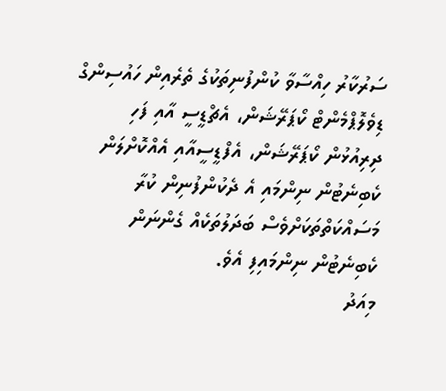ސަރުކާރު ހިއްސާވާ ކުންފުނިތަކުގެ ތެރެއިން ހައުސިންގް ޑިވެލޮޕްމެންޓް ކޯޕަރޭޝަން، އެޗްޑީސީ އާއި ފަހި ދިރިއުޅުން ކޯޕަރޭޝަން، އެފްޑީސީއާއި އެއްކޮށްލަން ކެބިނެޓުން ނިންމައި އެ ދެކުންފުނިން ކުރާ މަސައްކަތްތަކަށްވެސް ބަދަލުތަކެއް ގެންނަން ކެބިނެޓުން ނިންމައިފި އެވެ.
މިއަދު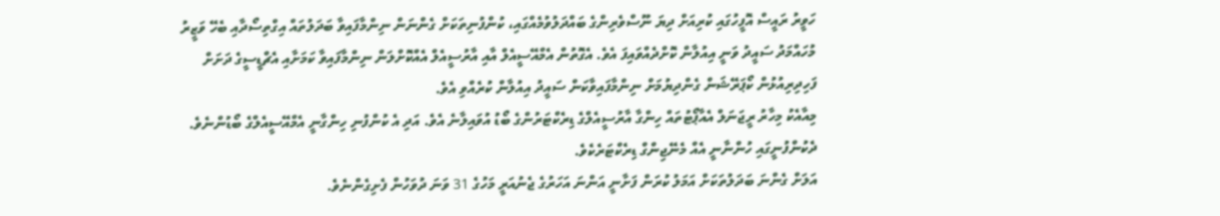ހަވީރު ރައީސް އޮފީހުގައި ކުރިއަށް ދިޔަ ނޫސްވެރިންގެ ބައްދަލުވުމެއްގައި، ކުންފުނިތަކަށް ގެންނަން ނިންމާފައިވާ ބަދަލުތައް އިގްތިސޯދާއި ބެހޭ ވަޒީރު މުހައްމަދު ސައީދު ވަނީ އިއުލާން ކޮށްދެއްވައިފަ އެވެ. އެގޮތުން އެމްއޭސީއެލް އާއި އާރުސީއެލް އެއްކޮށްލަން ނިންމާފައިވާ ކަމަށާއި އެޗްޑީސީގެ ދަށަށް ފަހިދިރިއުޅުން ކޯޕަރޭޝަން ގެންދިޔުމަށް ނިންމާފައިވާކަން ސައީދު އިއުލާން ކުރެއްވި އެވެ.
މިއާއެކު މިހާރު ރީޖަނަލް އެއާޕޯޓުތައް ހިންގާ އާރުސީއެލްގެ ޑިރެކްޓަރުންގެ ބޯޑު އުވައިލާނެ އެވެ. އަދި އެ ކުންފުނި ހިންގާނީ އެމްއޭސީއެލްގެ ބޯޑުންނެވެ. ދެކުންފުނީގައި ހުންނާނީ އެއް މެނޭޖިންގް ޑިރެކްޓަރެކެވެ.
އަލަށް ގެންނަ ބަދަލުތަކަށް އަމަލު ކުރަން ފަށާނީ އަންނަ އަހަރުގެ ޖެނުއަރީ މަހުގެ 31 ވަނަ ދުވަހުން ފެށިގެންނެވެ.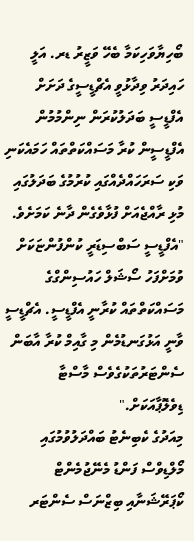ބޯހިޔާވަހިކަމާ ބެހޭ ވަޒީރު ޑރ. އަލީ ހައިދަރު ވިދާޅުވީ އެޗްޑީސީގެ ދަށަށް އެފްޑީސީ ބަދަލުކުރަން ނިންމުމުން އެފްޑީސީން ކުރާ މަސައްކަތްތައް ހަމައެކަނި ވަކި ސަރަހައްދެއްގައި ކުރުމުގެ ބަދަލުގައި މުޅި ރާއްޖެއަށް ފުޅާވެގެން ދާނެ ކަމަށެވެ.
"އެފްޑީސީ ސަބްސިޑަރީ ކުންފުންޏަކަށް ވުމަށްފަހު ސޯޝަލް ހައުސިންގްގެ މަސައްކަތްތައް ކުރާނީ އެފްޑީސީ. އެޗްޑީސީ ވާނީ އަޅުގަނޑުމެން މި ގާއިމް ކުރާ އާބަން ސެންޓަރުތަކުގެވެސް މާސްޓާ ޑިވެލޮޕާއަކަށް."
މިއަދުގެ ކެބިނެޓު ބައްދަލުވުމުގައި މޯލްޑިވްސް ފަންޑު މެނޭޖުމެންޓް ކޯޕަރޭޝަނާއި ބިޒްނަސް ސެންޓަރ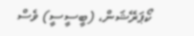ކޯޕަރޭޝަން، (ބީސީސީ) ވެސް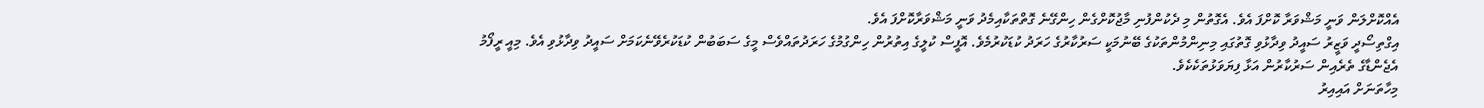އެއްކޮށްލަން ވަނީ މަޝްވަރާ ކޮށްފަ އެވެ. އެގޮތުން މި ދެކުންފުނި މާޖުކޮށްގެން ހިންގޭނެ ގޮތްތަކާއިމެދު ވަނީ މަޝްވަރާކޮށްފަ އެވެ.
އިގްތިސޯދީ ވަޒީރު ސައީދު ވިދާޅުވި ގޮތުގައި މިނިންމުންތަކުގެ ބޭނުމަކީ ސަރުކާރުގެ ހަރަދު ކުޑަކުރުމެވެ. އޮފީސް ކުލީގެ އިތުރުން ހިންގުމުގެ ހަރަދުތައްވެސް މީގެ ސަބަބުން ކުޑަކުރެވޭނެކަމަށް ސައީދު ވިދާޅުވި އެވެ. މިއީ ރީފޯމު އެޖެންޑާގެ ތެރެއިން ސަރުކާރުން އަޅާ ފިޔަވަޅުތަކެކެވެ.
މިހާތަނަށް އައިއިރު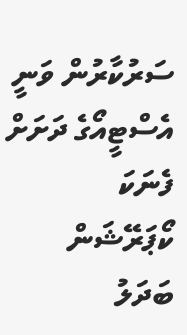ސަރުކާރުން ވަނީ އެސްޓީއޯގެ ދަށަށް ފެނަކަ ކޯޕަރޭޝަން ބަދަލު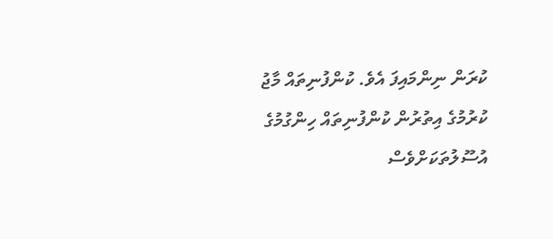ކުރަން ނިންމައިފަ އެވެ. ކުންފުނިތައް މާޖު ކުރުމުގެ އިތުރުން ކުންފުނިތައް ހިންގުމުގެ އުސޫލުތަކަށްވެސް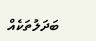ބަދަލުތަކެއް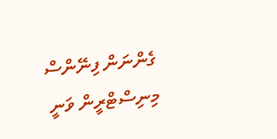ގެންނަން ފިނޭންސް މިނިސްޓްރީން ވަނީ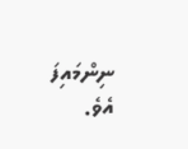ނިންމައިފަ އެވެ.